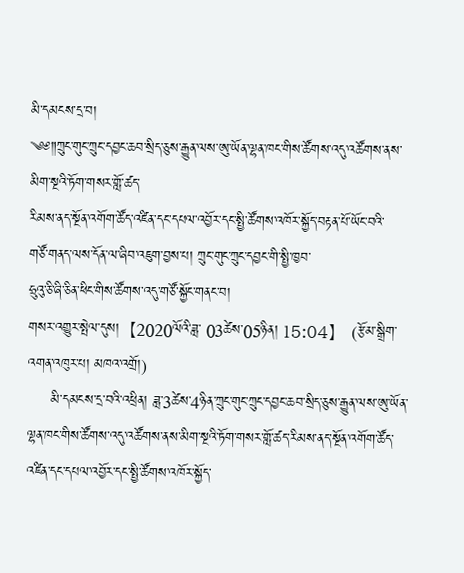མི་དམངས་དྲ་བ།
༄༅༎ཀྲུང་གུང་ཀྲུང་དབྱང་ཆབ་སྲིད་ཅུས་རྒྱུན་ལས་ཨུ་ཡོན་ལྷན་ཁང་གིས་ཚོགས་འདུ་འཚོགས་ནས་མིག་སྔའི་ཏོག་གསར་གློ་ཚད་
རིམས་ནད་སྔོན་འགོག་ཚོད་འཛིན་དང་དཔལ་འབྱོར་དང་སྤྱི་ཚོགས་འཁོར་སྐྱོད་བརྟན་པོ་ཡོང་བའི་
གཙོ་གནད་ལས་དོན་ལ་ཞིབ་འཇུག་བྱས་པ། ཀྲུང་གུང་ཀྲུང་དབྱང་གི་སྤྱི་ཁྱབ་
ཧྲུའུ་ཅི་ཞི་ཅིན་ཕིང་གིས་ཚོགས་འདུ་གཙོ་སྐྱོང་གནང་བ།
གསར་འགྱུར་སྤེལ་དུས།  【2020ལོའི་ཟླ་ 03ཚེས་05ཉིན། 15:04】   (རྩོམ་སྒྲིག་འགན་འཁུར་པ། མཁའ་འགྲོ།)
     མི་དམངས་དྲ་བའི་འཕྲིན། ཟླ་3ཚེས་4ཉིན་ཀྲུང་གུང་ཀྲུང་དབྱང་ཆབ་སྲིད་ཅུས་རྒྱུན་ལས་ཨུ་ཡོན་ལྷན་ཁང་གིས་ཚོགས་འདུ་འཚོགས་ནས་མིག་སྔའི་ཏོག་གསར་གློ་ཚད་རིམས་ནད་སྔོན་འགོག་ཚོད་འཛིན་དང་དཔལ་འབྱོར་དང་སྤྱི་ཚོགས་འཁོར་སྐྱོད་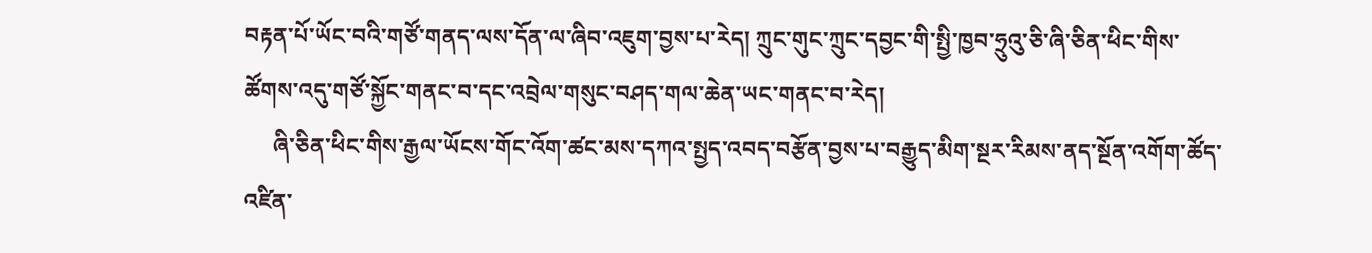བརྟན་པོ་ཡོང་བའི་གཙོ་གནད་ལས་དོན་ལ་ཞིབ་འཇུག་བྱས་པ་རེད། ཀྲུང་གུང་ཀྲུང་དབྱང་གི་སྤྱི་ཁྱབ་ཧྲུའུ་ཅི་ཞི་ཅིན་ཕིང་གིས་ཚོགས་འདུ་གཙོ་སྐྱོང་གནང་བ་དང་འབྲེལ་གསུང་བཤད་གལ་ཆེན་ཡང་གནང་བ་རེད།
     ཞི་ཅིན་ཕིང་གིས་རྒྱལ་ཡོངས་གོང་འོག་ཚང་མས་དཀའ་སྤྱད་འབད་བརྩོན་བྱས་པ་བརྒྱུད་མིག་སྔར་རིམས་ནད་སྔོན་འགོག་ཚོད་འཛིན་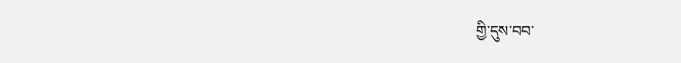གྱི་དུས་བབ་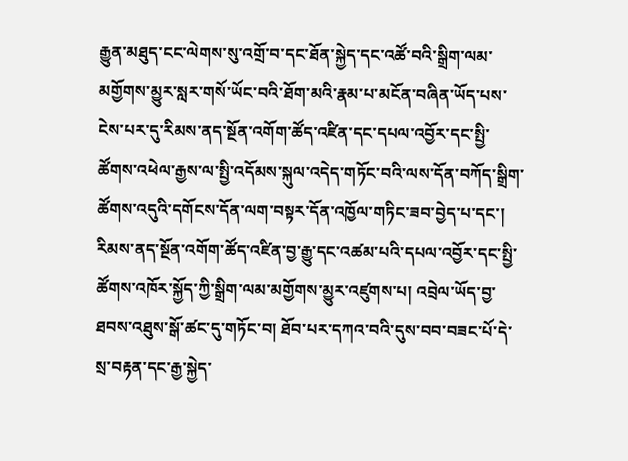རྒྱུན་མཐུད་ངང་ལེགས་སུ་འགྲོ་བ་དང་ཐོན་སྐྱེད་དང་འཚོ་བའི་སྒྲིག་ལམ་མགྱོགས་མྱུར་སླར་གསོ་ཡོང་བའི་ཐོག་མའི་རྣམ་པ་མངོན་བཞིན་ཡོད་པས་ངེས་པར་དུ་རིམས་ནད་སྔོན་འགོག་ཚོད་འཛིན་དང་དཔལ་འབྱོར་དང་སྤྱི་ཚོགས་འཕེལ་རྒྱས་ལ་སྤྱི་འདོམས་སྐུལ་འདེད་གཏོང་བའི་ལས་དོན་བཀོད་སྒྲིག་ཚོགས་འདུའི་དགོངས་དོན་ལག་བསྟར་དོན་འཁྱོལ་གཏིང་ཟབ་བྱེད་པ་དང་། རིམས་ནད་སྔོན་འགོག་ཚོད་འཛིན་བྱ་རྒྱུ་དང་འཚམ་པའི་དཔལ་འབྱོར་དང་སྤྱི་ཚོགས་འཁོར་སྐྱོད་ཀྱི་སྒྲིག་ལམ་མགྱོགས་མྱུར་འཛུགས་པ། འབྲེལ་ཡོད་བྱ་ཐབས་འཐུས་སྒོ་ཚང་དུ་གཏོང་བ། ཐོབ་པར་དཀའ་བའི་དུས་བབ་བཟང་པོ་དེ་སྲ་བརྟན་དང་རྒྱ་སྐྱེད་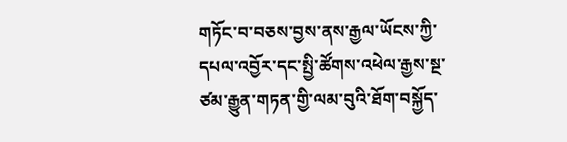གཏོང་བ་བཅས་བྱས་ནས་རྒྱལ་ཡོངས་ཀྱི་དཔལ་འབྱོར་དང་སྤྱི་ཚོགས་འཕེལ་རྒྱས་སྔ་ཙམ་རྒྱུན་གཏན་གྱི་ལམ་བུའི་ཐོག་བསྐྱོད་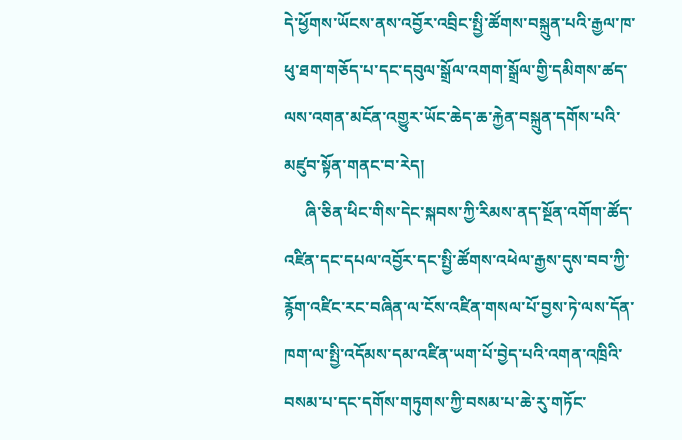དེ་ཕྱོགས་ཡོངས་ནས་འབྱོར་འབྲིང་སྤྱི་ཚོགས་བསྐྲུན་པའི་རྒྱལ་ཁ་ཕུ་ཐག་གཅོད་པ་དང་དབུལ་སྒྲོལ་འགག་སྒྲོལ་གྱི་དམིགས་ཚད་ལས་འགན་མངོན་འགྱུར་ཡོང་ཆེད་ཆ་རྐྱེན་བསྐྲུན་དགོས་པའི་མཛུབ་སྟོན་གནང་བ་རེད།
     ཞི་ཅིན་ཕིང་གིས་དེང་སྐབས་ཀྱི་རིམས་ནད་སྔོན་འགོག་ཚོད་འཛིན་དང་དཔལ་འབྱོར་དང་སྤྱི་ཚོགས་འཕེལ་རྒྱས་དུས་བབ་ཀྱི་རྙོག་འཛིང་རང་བཞིན་ལ་ངོས་འཛིན་གསལ་པོ་བྱས་ཏེ་ལས་དོན་ཁག་ལ་སྤྱི་འདོམས་དམ་འཛིན་ཡག་པོ་བྱེད་པའི་འགན་འཁྲིའི་བསམ་པ་དང་དགོས་གཏུགས་ཀྱི་བསམ་པ་ཆེ་རུ་གཏོང་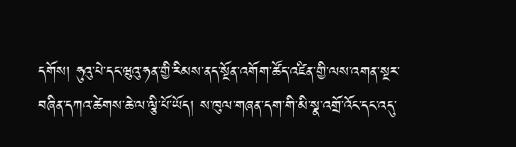དགོས། ཧུའུ་པེ་དང་ཝུའུ་ཧན་གྱི་རིམས་ནད་སྔོན་འགོག་ཚོད་འཛིན་གྱི་ལས་འགན་སྔར་བཞིན་དཀའ་ཚེགས་ཆེ་ལ་ལྕི་པོ་ཡོད། ས་ཁུལ་གཞན་དག་གི་མི་སྣ་འགྲོ་འོང་དང་འདུ་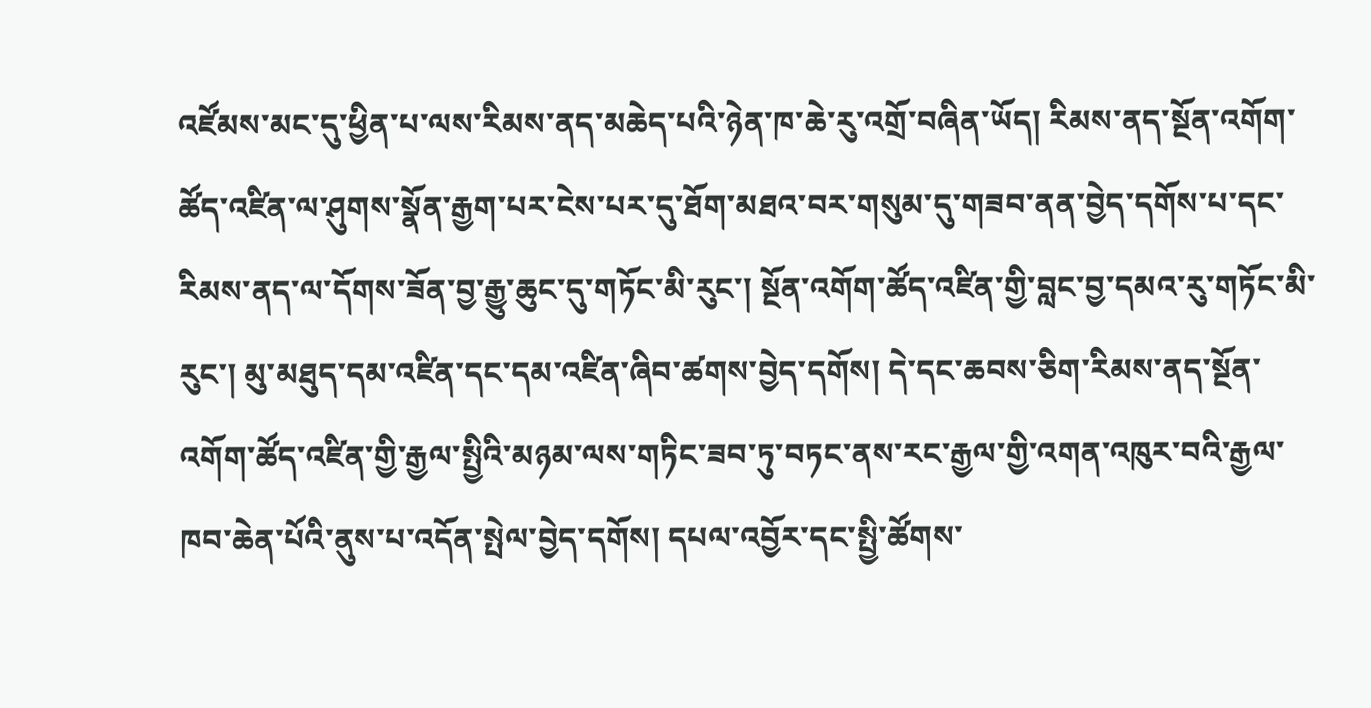འཛོམས་མང་དུ་ཕྱིན་པ་ལས་རིམས་ནད་མཆེད་པའི་ཉེན་ཁ་ཆེ་རུ་འགྲོ་བཞིན་ཡོད། རིམས་ནད་སྔོན་འགོག་ཚོད་འཛིན་ལ་ཤུགས་སྣོན་རྒྱག་པར་ངེས་པར་དུ་ཐོག་མཐའ་བར་གསུམ་དུ་གཟབ་ནན་བྱེད་དགོས་པ་དང་རིམས་ནད་ལ་དོགས་ཟོན་བྱ་རྒྱུ་ཆུང་དུ་གཏོང་མི་རུང་། སྔོན་འགོག་ཚོད་འཛིན་གྱི་བླང་བྱ་དམའ་རུ་གཏོང་མི་རུང་། མུ་མཐུད་དམ་འཛིན་དང་དམ་འཛིན་ཞིབ་ཚགས་བྱེད་དགོས། དེ་དང་ཆབས་ཅིག་རིམས་ནད་སྔོན་འགོག་ཚོད་འཛིན་གྱི་རྒྱལ་སྤྱིའི་མཉམ་ལས་གཏིང་ཟབ་ཏུ་བཏང་ནས་རང་རྒྱལ་གྱི་འགན་འཁུར་བའི་རྒྱལ་ཁབ་ཆེན་པོའི་ནུས་པ་འདོན་སྤེལ་བྱེད་དགོས། དཔལ་འབྱོར་དང་སྤྱི་ཚོགས་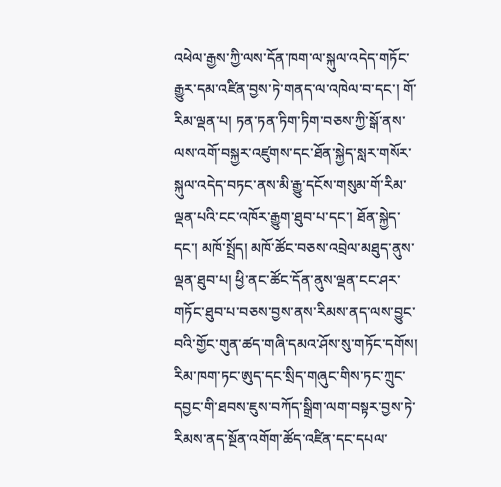འཕེལ་རྒྱས་ཀྱི་ལས་དོན་ཁག་ལ་སྐུལ་འདེད་གཏོང་རྒྱུར་དམ་འཛིན་བྱས་ཏེ་གནད་ལ་འཁེལ་བ་དང་། གོ་རིམ་ལྡན་པ། ཏན་ཏན་ཏིག་ཏིག་བཅས་ཀྱི་སྒོ་ནས་ལས་འགོ་བསྐྱར་འཛུགས་དང་ཐོན་སྐྱེད་སླར་གསོར་སྐུལ་འདེད་བཏང་ནས་མི་རྒྱུ་དངོས་གསུམ་གོ་རིམ་ལྡན་པའི་ངང་འཁོར་རྒྱུག་ཐུབ་པ་དང་། ཐོན་སྐྱེད་དང་། མཁོ་སྤྲོད། མཁོ་ཚོང་བཅས་འབྲེལ་མཐུད་ནུས་ལྡན་ཐུབ་པ། ཕྱི་ནང་ཚོང་དོན་ནུས་ལྡན་ངང་ཤར་གཏོང་ཐུབ་པ་བཅས་བྱས་ནས་རིམས་ནད་ལས་བྱུང་བའི་གྱོང་གུན་ཚད་གཞི་དམའ་ཤོས་སུ་གཏོང་དགོས། རིམ་ཁག་ཏང་ཨུད་དང་སྲིད་གཞུང་གིས་ཏང་ཀྲུང་དབྱང་གི་ཐབས་ཇུས་བཀོད་སྒྲིག་ལག་བསྟར་བྱས་ཏེ་རིམས་ནད་སྔོན་འགོག་ཚོད་འཛིན་དང་དཔལ་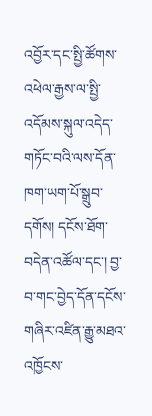འབྱོར་དང་སྤྱི་ཚོགས་འཕེལ་རྒྱས་ལ་སྤྱི་འདོམས་སྐུལ་འདེད་གཏོང་བའི་ལས་དོན་ཁག་ཡག་པོ་སྒྲུབ་དགོས། དངོས་ཐོག་བདེན་འཚོལ་དང་། བྱ་བ་གང་བྱེད་དོན་དངོས་གཞིར་འཛིན་རྒྱུ་མཐའ་འཁྱོངས་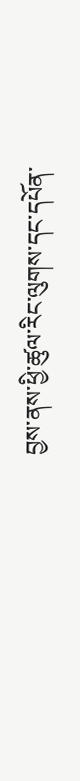བྱས་ནས་ཕྱི་ཚུལ་རིང་ལུགས་དང་དཔོན་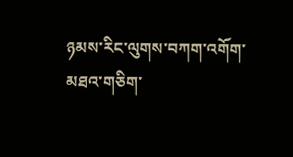ཉམས་རིང་ལུགས་བཀག་འགོག་མཐའ་གཅིག་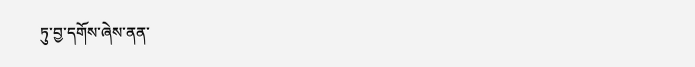ཏུ་བྱ་དགོས་ཞེས་ནན་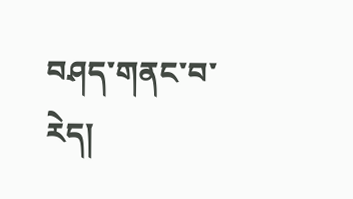བཤད་གནང་བ་རེད།